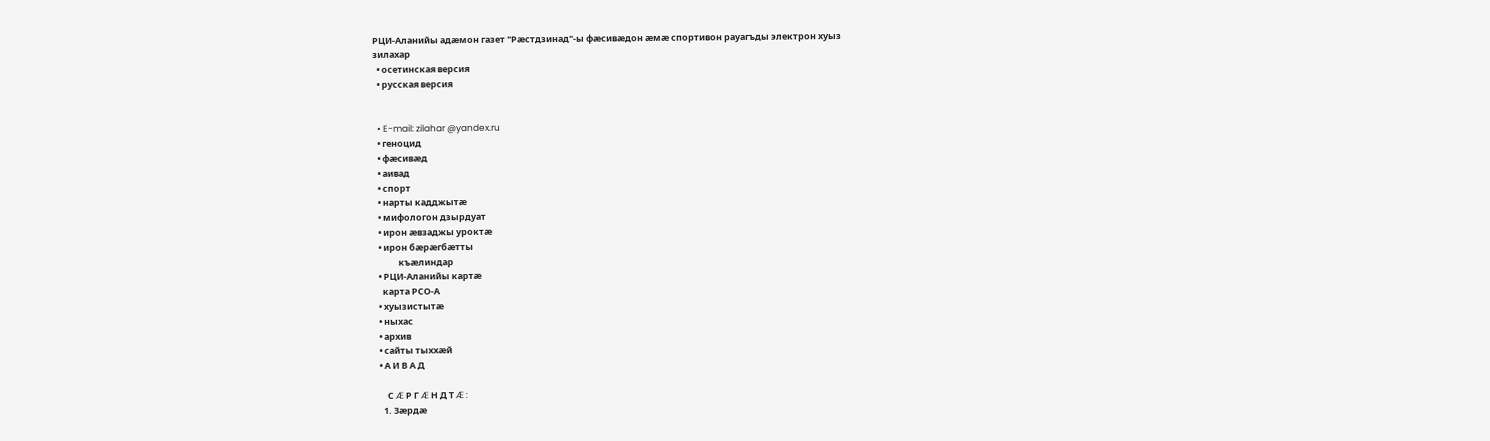РЦИ-Аланийы адæмон газет "Рæстдзинад"-ы фæсивæдон æмæ спортивон рауагъды электрон хуыз
зилахар
  • осетинская версия
  • русская версия


  • E-mail: zilahar @yandex.ru
  • геноцид
  • фæсивæд
  • аивад
  • спорт
  • нарты кадджытæ
  • мифологон дзырдуат
  • ирон æвзаджы уроктæ
  • ирон бæрæгбæтты
            къæлиндар
  • РЦИ-Аланийы картæ
    карта РСО-А
  • хуызистытæ
  • ныхас
  • архив
  • сайты тыххæй
  • А И В А Д

      С Æ Р Г Æ Н Д Т Æ :
    1. Зæрдæ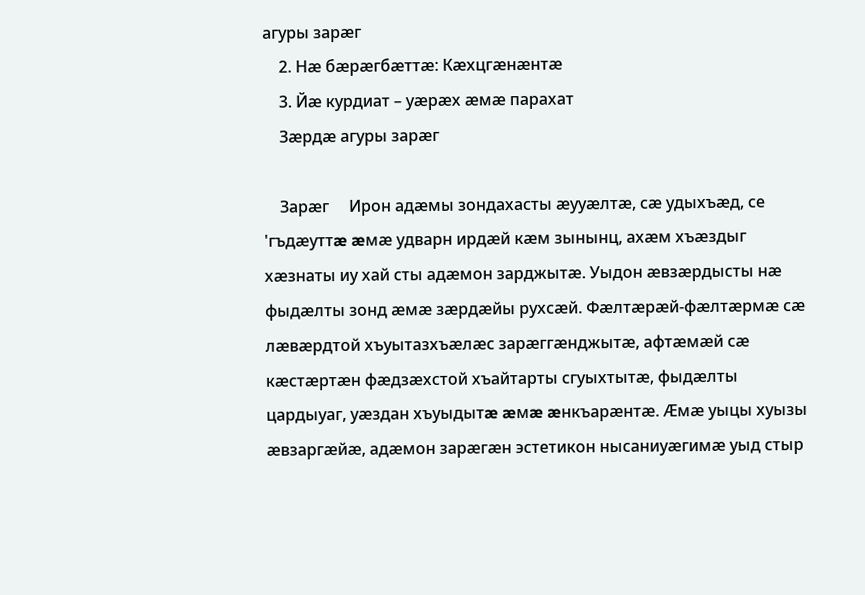агуры зарæг
    2. Нæ бæрæгбæттæ: Кæхцгæнæнтæ
    3. Йæ курдиат – уæрæх æмæ парахат
    Зæрдæ агуры зарæг

    Зарæг     Ирон адæмы зондахасты æууæлтæ, сæ удыхъæд, се 'гъдæуттæ æмæ удварн ирдæй кæм зынынц, ахæм хъæздыг хæзнаты иу хай сты адæмон зарджытæ. Уыдон æвзæрдысты нæ фыдæлты зонд æмæ зæрдæйы рухсæй. Фæлтæрæй-фæлтæрмæ сæ лæвæрдтой хъуытазхъæлæс зарæггæнджытæ, афтæмæй сæ кæстæртæн фæдзæхстой хъайтарты сгуыхтытæ, фыдæлты цардыуаг, уæздан хъуыдытæ æмæ æнкъарæнтæ. Æмæ уыцы хуызы æвзаргæйæ, адæмон зарæгæн эстетикон нысаниуæгимæ уыд стыр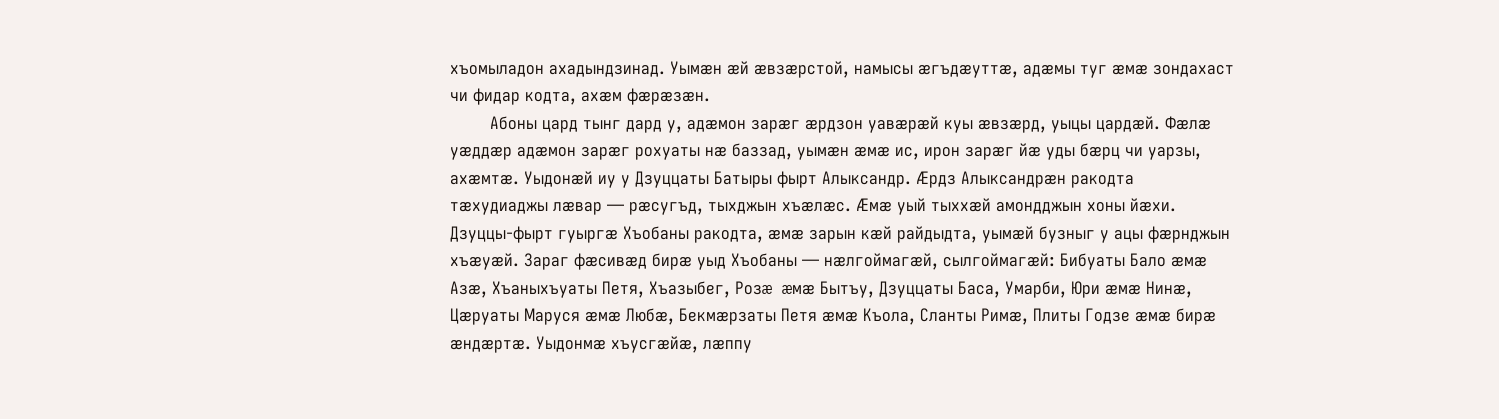хъомыладон ахадындзинад. Уымæн æй æвзæрстой, намысы æгъдæуттæ, адæмы туг æмæ зондахаст чи фидар кодта, ахæм фæрæзæн.
        Абоны цард тынг дард у, адæмон зарæг æрдзон уавæрæй куы æвзæрд, уыцы цардæй. Фæлæ уæддæр адæмон зарæг рохуаты нæ баззад, уымæн æмæ ис, ирон зарæг йæ уды бæрц чи уарзы, ахæмтæ. Уыдонæй иу у Дзуццаты Батыры фырт Алыксандр. Æрдз Алыксандрæн ракодта тæхудиаджы лæвар — рæсугъд, тыхджын хъæлæс. Æмæ уый тыххæй амондджын хоны йæхи. Дзуццы-фырт гуыргæ Хъобаны ракодта, æмæ зарын кæй райдыдта, уымæй бузныг у ацы фæрнджын хъæуæй. Зараг фæсивæд бирæ уыд Хъобаны — нæлгоймагæй, сылгоймагæй: Бибуаты Бало æмæ Азæ, Хъаныхъуаты Петя, Хъазыбег, Розæ æмæ Бытъу, Дзуццаты Баса, Умарби, Юри æмæ Нинæ, Цæруаты Маруся æмæ Любæ, Бекмæрзаты Петя æмæ Къола, Сланты Римæ, Плиты Годзе æмæ бирæ æндæртæ. Уыдонмæ хъусгæйæ, лæппу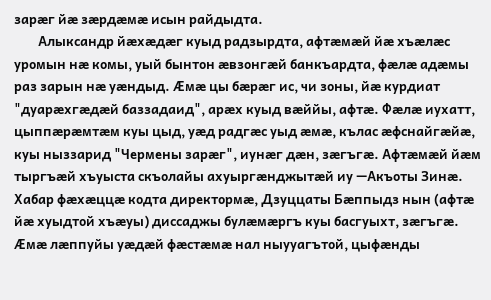зарæг йæ зæрдæмæ исын райдыдта.
        Алыксандр йæхæдæг куыд радзырдта, афтæмæй йæ хъæлæс уромын нæ комы, уый бынтон æвзонгæй банкъардта, фæлæ адæмы раз зарын нæ уæндыд. Æмæ цы бæрæг ис, чи зоны, йæ курдиат "дуарæхгæдæй баззадаид", арæх куыд вæййы, афтæ. Фæлæ иухатт, цыппæрæмтæм куы цыд, уæд радгæс уыд æмæ, кълас æфснайгæйæ, куы ныззарид "Чермены зарæг", иунæг дæн, зæгъгæ. Афтæмæй йæм тыргъæй хъуыста скъолайы ахуыргæнджытæй иу —Акъоты Зинæ. Хабар фæхæццæ кодта директормæ, Дзуццаты Бæппыдз нын (афтæ йæ хуыдтой хъæуы) диссаджы булæмæргъ куы басгуыхт, зæгъгæ. Æмæ лæппуйы уæдæй фæстæмæ нал ныууагътой, цыфæнды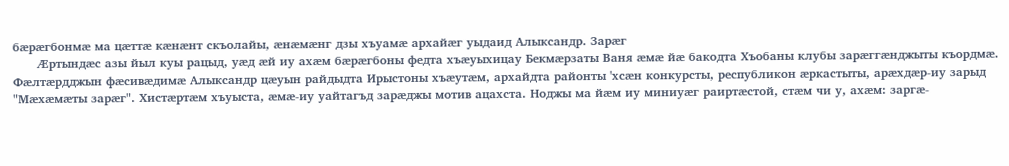бæрæгбонмæ ма цæттæ кæнæнт скъолайы, æнæмæнг дзы хъуамæ архайæг уыдаид Алыксандр. Зарæг
        Æртындæс азы йыл куы рацыд, уæд æй иу ахæм бæрæгбоны федта хъæуыхицау Бекмæрзаты Ваня æмæ йæ бакодта Хъобаны клубы зарæггæнджыты къордмæ. Фæлтæрдджын фæсивæдимæ Алыксандр цæуын райдыдта Ирыстоны хъæутæм, архайдта районты 'хсæн конкурсты, республикон æркастыты, арæхдæр-иу зарыд "Мæхæмæты зарæг". Хистæртæм хъуыста, æмæ-иу уайтагъд зарæджы мотив ацахста. Ноджы ма йæм иу миниуæг раиртæстой, стæм чи у, ахæм: заргæ-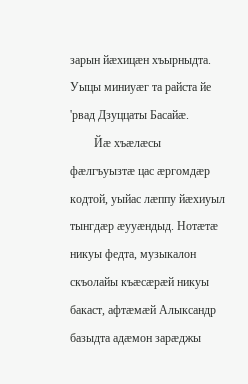зарын йæхицæн хъырныдта. Уыцы миниуæг та райста йе 'рвад Дзуццаты Басайæ.
        Йæ хъæлæсы фæлгъуызтæ цас æргомдæр кодтой, уыйас лæппу йæхиуыл тынгдæр æууæндыд. Нотæтæ никуы федта, музыкалон скъолайы къæсæрæй никуы бакаст, афтæмæй Алыксандр базыдта адæмон зарæджы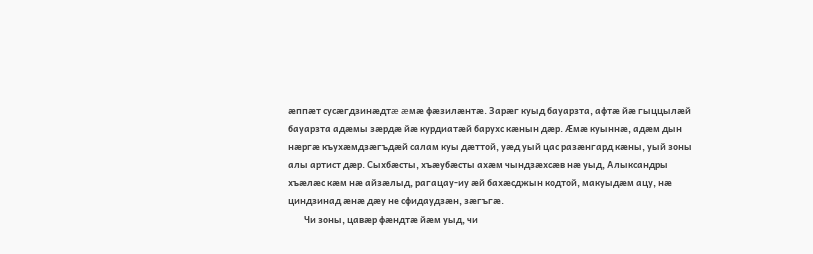æппæт сусæгдзинæдтæ æмæ фæзилæнтæ. Зарæг куыд бауарзта, афтæ йæ гыццылæй бауарзта адæмы зæрдæ йæ курдиатæй барухс кæнын дæр. Æмæ куыннæ, адæм дын нæргæ къухæмдзæгъдæй салам куы дæттой, уæд уый цас разæнгард кæны, уый зоны алы артист дæр. Сыхбæсты, хъæубæсты ахæм чындзæхсæв нæ уыд, Алыксандры хъæлæс кæм нæ айзæлыд, рагацау-иу æй бахæсджын кодтой, макуыдæм ацу, нæ циндзинад æнæ дæу не сфидаудзæн, зæгъгæ.
        Чи зоны, цавæр фæндтæ йæм уыд, чи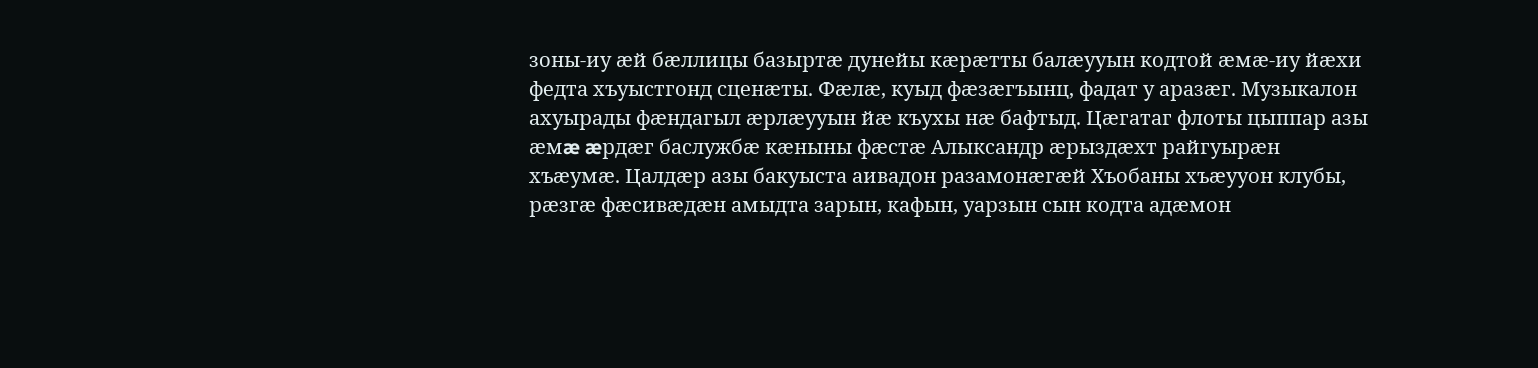зоны-иу æй бæллицы базыртæ дунейы кæрæтты балæууын кодтой æмæ-иу йæхи федта хъуыстгонд сценæты. Фæлæ, куыд фæзæгъынц, фадат у аразæг. Музыкалон ахуырады фæндагыл æрлæууын йæ къухы нæ бафтыд. Цæгатаг флоты цыппар азы æмæ æрдæг баслужбæ кæныны фæстæ Алыксандр æрыздæхт райгуырæн хъæумæ. Цалдæр азы бакуыста аивадон разамонæгæй Хъобаны хъæууон клубы, рæзгæ фæсивæдæн амыдта зарын, кафын, уарзын сын кодта адæмон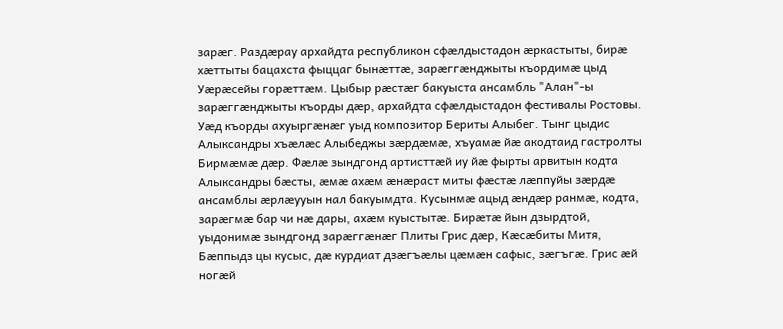зарæг. Раздæрау архайдта республикон сфæлдыстадон æркастыты, бирæ хæттыты бацахста фыццаг бынæттæ, зарæггæнджыты къордимæ цыд Уæрæсейы горæттæм. Цыбыр рæстæг бакуыста ансамбль "Алан"-ы зарæггæнджыты къорды дæр, архайдта сфæлдыстадон фестивалы Ростовы. Уæд къорды ахуыргæнæг уыд композитор Бериты Алыбег. Тынг цыдис Алыксандры хъæлæс Алыбеджы зæрдæмæ, хъуамæ йæ акодтаид гастролты Бирмæмæ дæр. Фæлæ зындгонд артисттæй иу йæ фырты арвитын кодта Алыксандры бæсты, æмæ ахæм æнæраст миты фæстæ лæппуйы зæрдæ ансамблы æрлæууын нал бакуымдта. Кусынмæ ацыд æндæр ранмæ, кодта, зарæгмæ бар чи нæ дары, ахæм куыстытæ. Бирæтæ йын дзырдтой, уыдонимæ зындгонд зарæггæнæг Плиты Грис дæр, Кæсæбиты Митя, Бæппыдз цы кусыс, дæ курдиат дзæгъæлы цæмæн сафыс, зæгъгæ. Грис æй ногæй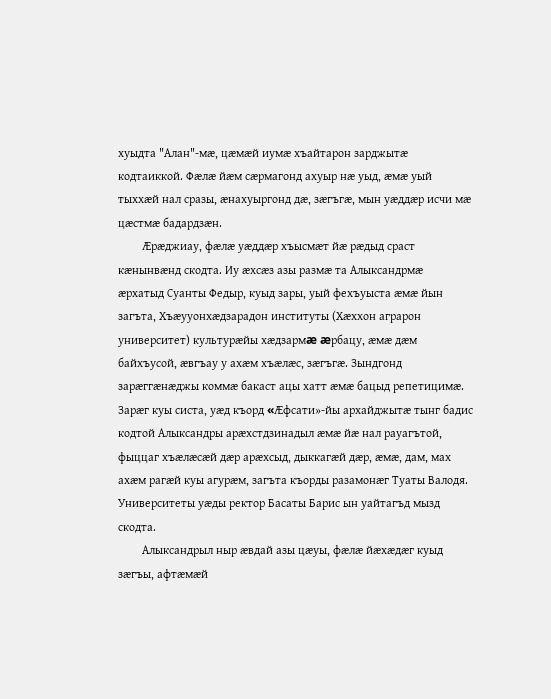хуыдта "Алан"-мæ, цæмæй иумæ хъайтарон зарджытæ кодтаиккой. Фæлæ йæм сæрмагонд ахуыр нæ уыд, æмæ уый тыххæй нал сразы, æнахуыргонд дæ, зæгъгæ, мын уæддæр исчи мæ цæстмæ бадардзæн.
        Æрæджиау, фæлæ уæддæр хъысмæт йæ рæдыд сраст кæнынвæнд скодта. Иу æхсæз азы размæ та Алыксандрмæ æрхатыд Суанты Федыр, куыд зары, уый фехъуыста æмæ йын загъта, Хъæууонхæдзарадон институты (Хæххон аграрон университет) культурæйы хæдзармæ æрбацу, æмæ дæм байхъусой, æвгъау у ахæм хъæлæс, зæгъгæ. Зындгонд зарæггæнæджы коммæ бакаст ацы хатт æмæ бацыд репетицимæ. Зарæг куы систа, уæд къорд «Æфсати»-йы архайджытæ тынг бадис кодтой Алыксандры арæхстдзинадыл æмæ йæ нал рауагътой, фыццаг хъæлæсæй дæр арæхсыд, дыккагæй дæр, æмæ, дам, мах ахæм рагæй куы агурæм, загъта къорды разамонæг Туаты Валодя. Университеты уæды ректор Басаты Барис ын уайтагъд мызд скодта.
        Алыксандрыл ныр æвдай азы цæуы, фæлæ йæхæдæг куыд зæгъы, афтæмæй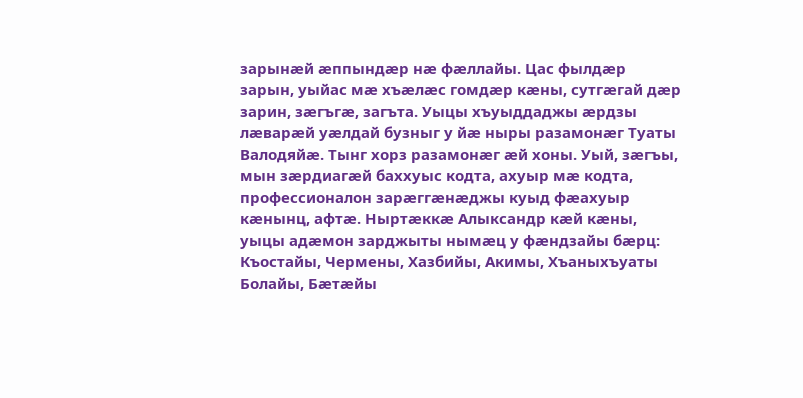зарынæй æппындæр нæ фæллайы. Цас фылдæр зарын, уыйас мæ хъæлæс гомдæр кæны, сутгæгай дæр зарин, зæгъгæ, загъта. Уыцы хъуыддаджы æрдзы лæварæй уæлдай бузныг у йæ ныры разамонæг Туаты Валодяйæ. Тынг хорз разамонæг æй хоны. Уый, зæгъы, мын зæрдиагæй баххуыс кодта, ахуыр мæ кодта, профессионалон зарæггæнæджы куыд фæахуыр кæнынц, афтæ. Ныртæккæ Алыксандр кæй кæны, уыцы адæмон зарджыты нымæц у фæндзайы бæрц: Къостайы, Чермены, Хазбийы, Акимы, Хъаныхъуаты Болайы, Бæтæйы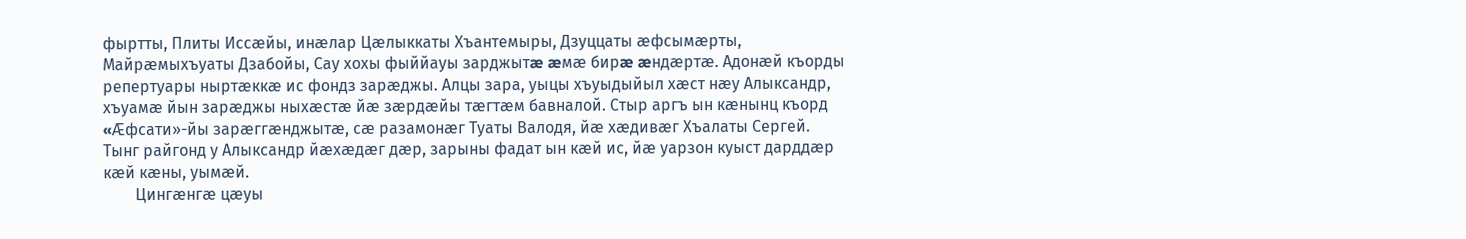фыртты, Плиты Иссæйы, инæлар Цæлыккаты Хъантемыры, Дзуццаты æфсымæрты, Майрæмыхъуаты Дзабойы, Сау хохы фыййауы зарджытæ æмæ бирæ æндæртæ. Адонæй къорды репертуары ныртæккæ ис фондз зарæджы. Алцы зара, уыцы хъуыдыйыл хæст нæу Алыксандр, хъуамæ йын зарæджы ныхæстæ йæ зæрдæйы тæгтæм бавналой. Стыр аргъ ын кæнынц къорд «Æфсати»-йы зарæггæнджытæ, сæ разамонæг Туаты Валодя, йæ хæдивæг Хъалаты Сергей. Тынг райгонд у Алыксандр йæхæдæг дæр, зарыны фадат ын кæй ис, йæ уарзон куыст дарддæр кæй кæны, уымæй.
        Цингæнгæ цæуы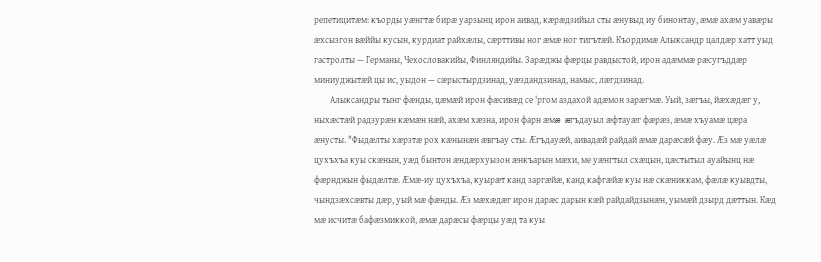репетицитæм: къорды уæнгтæ бирæ уарзынц ирон аивад, кæрæдзийыл сты æнувыд иу бинонтау, æмæ ахæм уавæры æхсызгон вæййы кусын, курдиат райхæлы, сæрттивы ног æмæ ног тигътæй. Къордимæ Алыксандр цалдæр хатт уыд гастролты — Германы, Чехословакийы, Финляндийы. Зарæджы фæрцы равдыстой, ирон адæммæ рæсугъддæр миниуджытæй цы ис, уыдон — сæрыстырдзинад, уæздандзинад, намыс, лæгдзинад.
        Алыксандры тынг фæнды, цæмæй ирон фæсивæд се 'ргом аздахой адæмон зарæгмæ. Уый, зæгъы, йæхæдæг у, ныхæстæй радзурæн кæмæн нæй, ахæм хæзна, ирон фарн æмæ æгъдауыл æфтауæг фæрæз, æмæ хъуамæ цæра æнусты. "Фыдæлты хæрзтæ рох кæнынæн æвгъау сты. Æгъдауæй, аивадæй райдай æмæ дарæсæй фæу. Æз мæ уæлæ цухъхъа куы скæнын, уæд бынтон æндæрхуызон æнкъарын мæхи, ме уæнгтыл схæцын, цæстытыл ауайынц нæ фæрнджын фыдæлтæ. Æмæ-иу цухъхъа, куырæт канд заргæйæ, канд кафгæйæ куы нæ скæниккам, фæлæ куывдты, чындзæхсæвты дæр, уый мæ фæнды. Æз мæхæдæг ирон дарæс дарын кæй райдайдзынæн, уымæй дзырд дæттын. Кæд мæ исчитæ бафæзмиккой, æмæ дарæсы фæрцы уæд та куы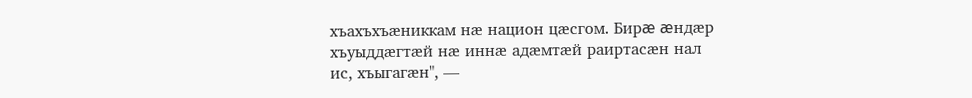хъахъхъæниккам нæ национ цæсгом. Бирæ æндæр хъуыддæгтæй нæ иннæ адæмтæй раиртасæн нал ис, хъыгагæн", —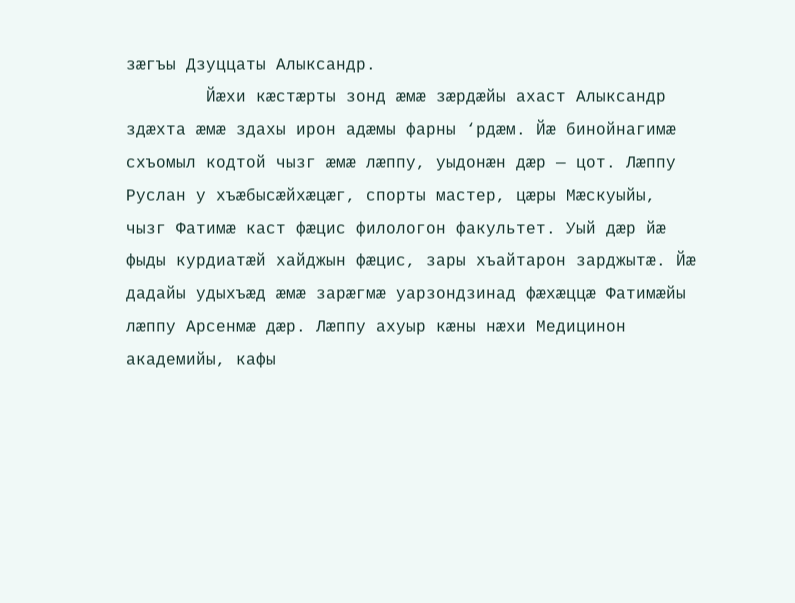зæгъы Дзуццаты Алыксандр.
        Йæхи кæстæрты зонд æмæ зæрдæйы ахаст Алыксандр здæхта æмæ здахы ирон адæмы фарны ‘рдæм. Йæ бинойнагимæ схъомыл кодтой чызг æмæ лæппу, уыдонæн дæр — цот. Лæппу Руслан у хъæбысæйхæцæг, спорты мастер, цæры Мæскуыйы, чызг Фатимæ каст фæцис филологон факультет. Уый дæр йæ фыды курдиатæй хайджын фæцис, зары хъайтарон зарджытæ. Йæ дадайы удыхъæд æмæ зарæгмæ уарзондзинад фæхæццæ Фатимæйы лæппу Арсенмæ дæр. Лæппу ахуыр кæны нæхи Медицинон академийы, кафы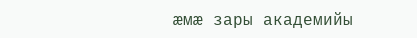æмæ зары академийы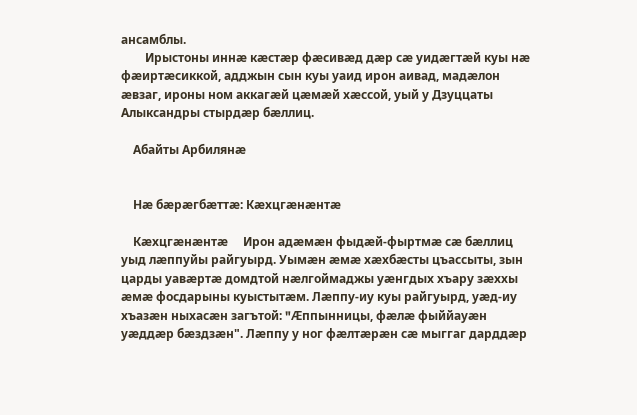ансамблы.
        Ирыстоны иннæ кæстæр фæсивæд дæр сæ уидæгтæй куы нæ фæиртæсиккой, адджын сын куы уаид ирон аивад, мадæлон æвзаг, ироны ном аккагæй цæмæй хæссой, уый у Дзуццаты Алыксандры стырдæр бæллиц.

    Абайты Арбилянæ


    Нæ бæрæгбæттæ: Кæхцгæнæнтæ

    Кæхцгæнæнтæ     Ирон адæмæн фыдæй-фыртмæ сæ бæллиц уыд лæппуйы райгуырд. Уымæн æмæ хæхбæсты цъассыты, зын царды уавæртæ домдтой нæлгоймаджы уæнгдых хъару зæххы æмæ фосдарыны куыстытæм. Лæппу-иу куы райгуырд, уæд-иу хъазæн ныхасæн загътой: "Æппынницы, фæлæ фыййауæн уæддæр бæздзæн". Лæппу у ног фæлтæрæн сæ мыггаг дарддæр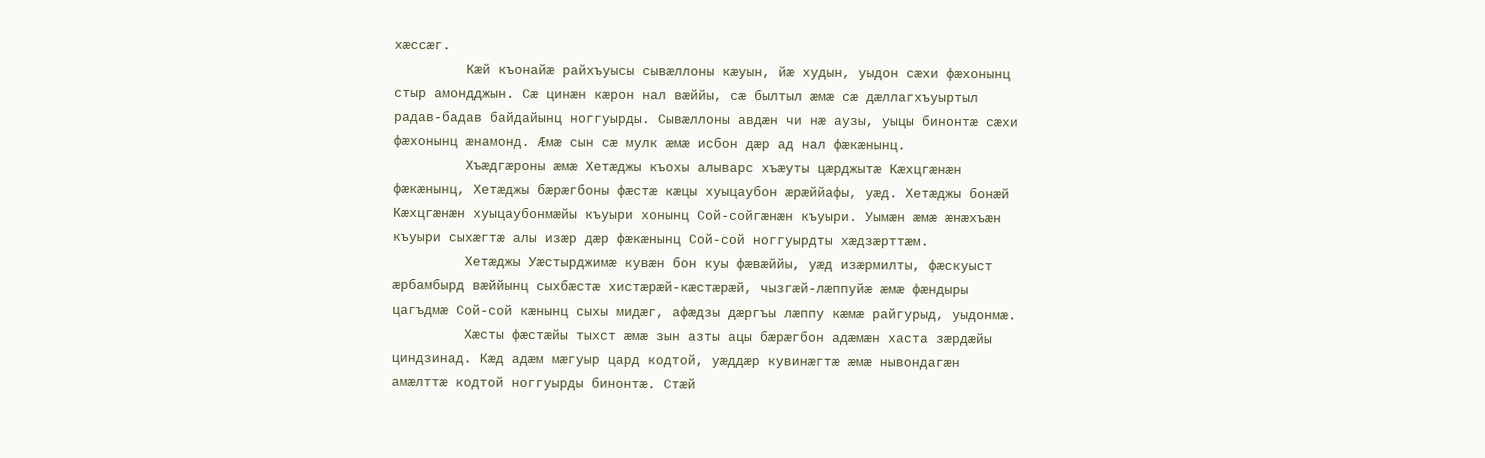хæссæг.
         Кæй къонайæ райхъуысы сывæллоны кæуын, йæ худын, уыдон сæхи фæхонынц стыр амондджын. Сæ цинæн кæрон нал вæййы, сæ былтыл æмæ сæ дæллагхъуыртыл радав-бадав байдайынц ноггуырды. Сывæллоны авдæн чи нæ аузы, уыцы бинонтæ сæхи фæхонынц æнамонд. Æмæ сын сæ мулк æмæ исбон дæр ад нал фæкæнынц.
         Хъæдгæроны æмæ Хетæджы къохы алыварс хъæуты цæрджытæ Кæхцгæнæн фæкæнынц, Хетæджы бæрæгбоны фæстæ кæцы хуыцаубон æрæййафы, уæд. Хетæджы бонæй Кæхцгæнæн хуыцаубонмæйы къуыри хонынц Сой-сойгæнæн къуыри. Уымæн æмæ æнæхъæн къуыри сыхæгтæ алы изæр дæр фæкæнынц Сой-сой ноггуырдты хæдзæрттæм.
         Хетæджы Уæстырджимæ кувæн бон куы фæвæййы, уæд изæрмилты, фæскуыст æрбамбырд вæййынц сыхбæстæ хистæрæй-кæстæрæй, чызгæй-лæппуйæ æмæ фæндыры цагъдмæ Сой-сой кæнынц сыхы мидæг, афæдзы дæргъы лæппу кæмæ райгурыд, уыдонмæ.
         Хæсты фæстæйы тыхст æмæ зын азты ацы бæрæгбон адæмæн хаста зæрдæйы циндзинад. Кæд адæм мæгуыр цард кодтой, уæддæр кувинæгтæ æмæ нывондагæн амæлттæ кодтой ноггуырды бинонтæ. Стæй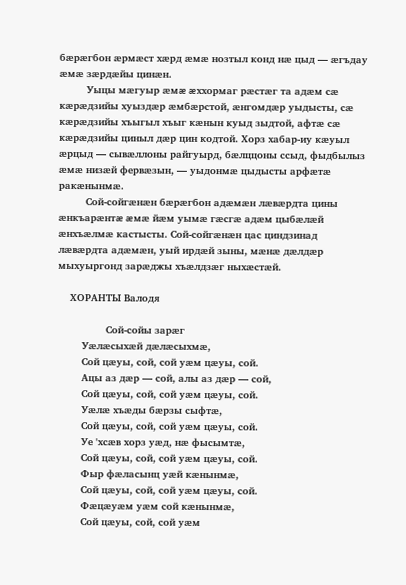бæрæгбон æрмæст хæрд æмæ нозтыл конд нæ цыд — æгъдау æмæ зæрдæйы цинæн.
         Уыцы мæгуыр æмæ æххормаг рæстæг та адæм сæ кæрæдзийы хуыздæр æмбæрстой, æнгомдæр уыдысты, сæ кæрæдзийы хъыгыл хъыг кæнын куыд зыдтой, афтæ сæ кæрæдзийы циныл дæр цин кодтой. Хорз хабар-иу кæуыл æрцыд — сывæллоны райгуырд, бæлццоны ссыд, фыдбылыз æмæ низæй фервæзын, — уыдонмæ цыдысты арфæтæ ракæнынмæ.
         Сой-сойгæнæн бæрæгбон адæмæн лæвæрдта цины æнкъарæнтæ æмæ йæм уымæ гæсгæ адæм цыбæлæй æнхъæлмæ кастысты. Сой-сойгæнæн цас циндзинад лæвæрдта адæмæн, уый ирдæй зыны, мæнæ дæлдæр мыхуыргонд зарæджы хъæлдзæг ныхæстæй.

    ХОРАНТЫ Валодя

                Сой-сойы зарæг
        Уæлæсыхæй дæлæсыхмæ,
        Сой цæуы, сой, сой уæм цæуы, сой.
        Ацы аз дæр — сой, алы аз дæр — сой,
        Сой цæуы, сой, сой уæм цæуы, сой.
        Уæлæ хъæды бæрзы сыфтæ,
        Сой цæуы, сой, сой уæм цæуы, сой.
        Уе 'хсæв хорз уæд, нæ фысымтæ,
        Сой цæуы, сой, сой уæм цæуы, сой.
        Фыр фæласынц уæй кæнынмæ,
        Сой цæуы, сой, сой уæм цæуы, сой.
        Фæцæуæм уæм сой кæнынмæ,
        Сой цæуы, сой, сой уæм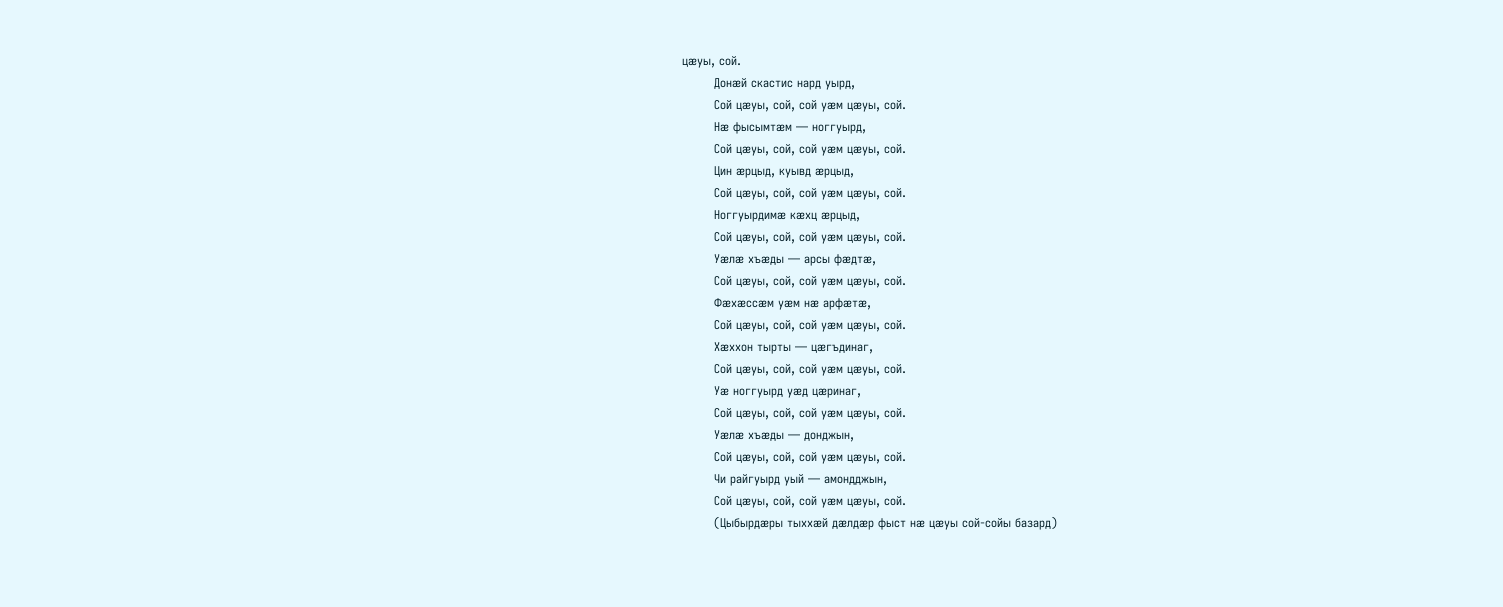цæуы, сой.
        Донæй скастис нард уырд,
        Сой цæуы, сой, сой уæм цæуы, сой.
        Нæ фысымтæм — ноггуырд,
        Сой цæуы, сой, сой уæм цæуы, сой.
        Цин æрцыд, куывд æрцыд,
        Сой цæуы, сой, сой уæм цæуы, сой.
        Ноггуырдимæ кæхц æрцыд,
        Сой цæуы, сой, сой уæм цæуы, сой.
        Уæлæ хъæды — арсы фæдтæ,
        Сой цæуы, сой, сой уæм цæуы, сой.
        Фæхæссæм уæм нæ арфæтæ,
        Сой цæуы, сой, сой уæм цæуы, сой.
        Хæххон тырты — цæгъдинаг,
        Сой цæуы, сой, сой уæм цæуы, сой.
        Уæ ноггуырд уæд цæринаг,
        Сой цæуы, сой, сой уæм цæуы, сой.
        Уæлæ хъæды — донджын,
        Сой цæуы, сой, сой уæм цæуы, сой.
        Чи райгуырд уый — амондджын,
        Сой цæуы, сой, сой уæм цæуы, сой.
        (Цыбырдæры тыххæй дæлдæр фыст нæ цæуы сой-сойы базард)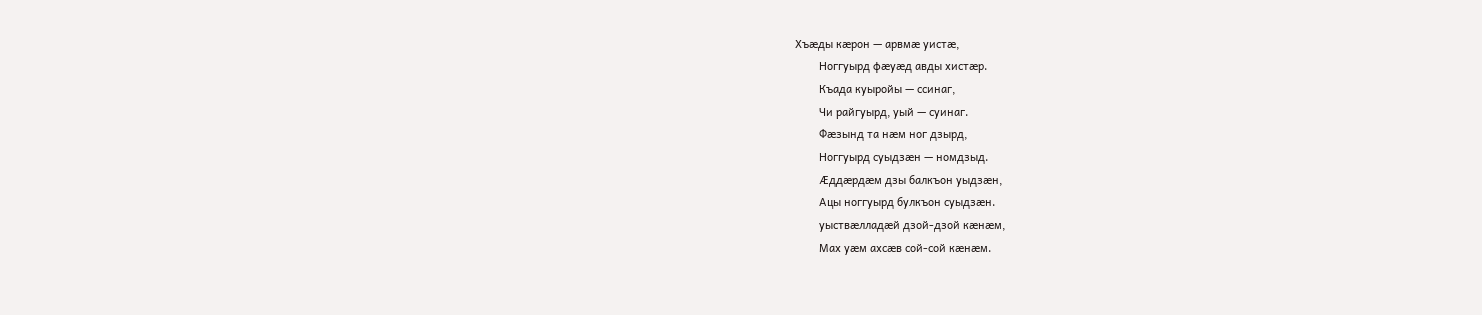Хъæды кæрон — арвмæ уистæ,
        Ноггуырд фæуæд авды хистæр.
        Къада куыройы — ссинаг,
        Чи райгуырд, уый — суинаг.
        Фæзынд та нæм ног дзырд,
        Ноггуырд суыдзæн — номдзыд.
        Æддæрдæм дзы балкъон уыдзæн,
        Ацы ноггуырд булкъон суыдзæн.
        уыствæлладæй дзой-дзой кæнæм,
        Мах уæм ахсæв сой-сой кæнæм.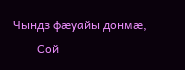Чындз фæуайы донмæ,
        Сой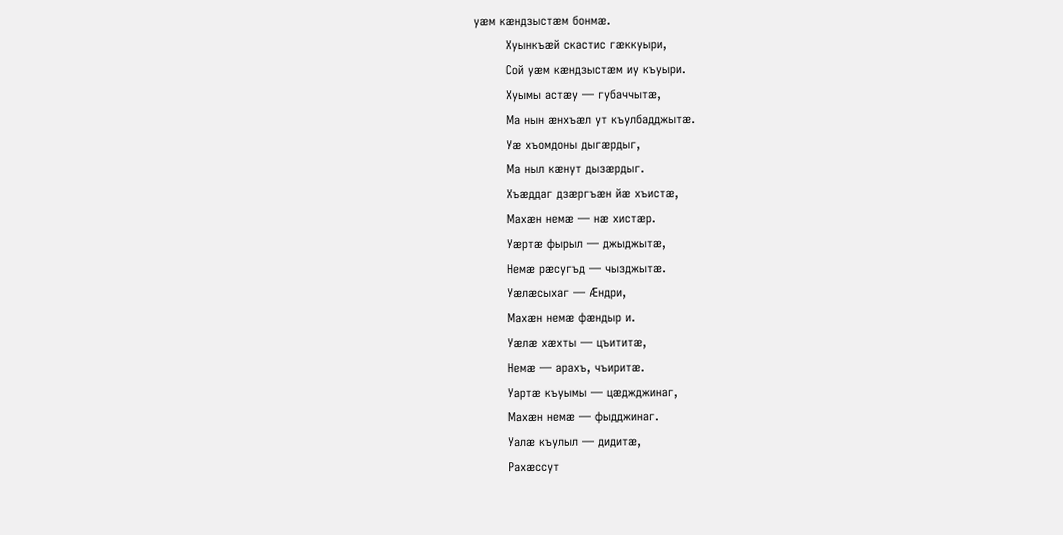уæм кæндзыстæм бонмæ.
        Хуынкъæй скастис гæккуыри,
        Сой уæм кæндзыстæм иу къуыри.
        Хуымы астæу — губаччытæ,
        Ма нын æнхъæл ут къулбадджытæ.
        Уæ хъомдоны дыгæрдыг,
        Ма ныл кæнут дызæрдыг.
        Хъæддаг дзæргъæн йæ хъистæ,
        Махæн немæ — нæ хистæр.
        Уæртæ фырыл — джыджытæ,
        Немæ рæсугъд — чызджытæ.
        Уæлæсыхаг — Æндри,
        Махæн немæ фæндыр и.
        Уæлæ хæхты — цъититæ,
        Немæ — арахъ, чъиритæ.
        Уартæ къуымы — цæджджинаг,
        Махæн немæ — фыдджинаг.
        Уалæ къулыл — дидитæ,
        Рахæссут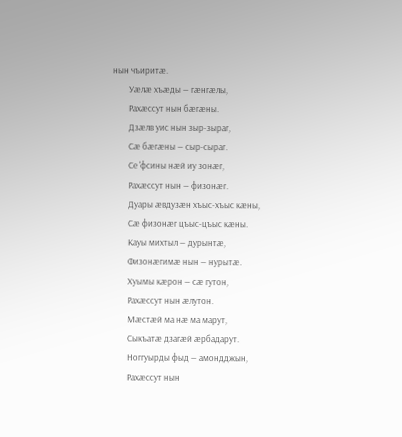нын чъиритæ.
        Уæлæ хъæды — гæнгæлы,
        Рахæссут нын бæгæны.
        Дзæлв уис нын зыр-зыраг,
        Сæ бæгæны — сыр-сыраг.
        Се 'фсины нæй иу зонæг,
        Рахæссут нын — физонæг.
        Дуары æвдузæн хъыс-хъыс кæны,
        Сæ физонæг цъыс-цъыс кæны.
        Кауы михтыл — дурынтæ,
        Физонæгимæ нын — нурытæ.
        Хуымы кæрон — сæ гутон,
        Рахæссут нын æлутон.
        Мæстæй ма нæ ма марут,
        Сыкъатæ дзагæй æрбадарут.
        Ноггуырды фыд — амондджын,
        Рахæссут нын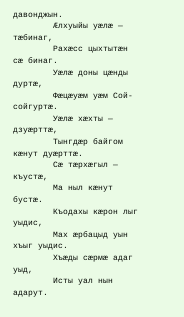давонджын.
        Æлхуыйы уæлæ — тæбинаг,
        Рахæсс цыхтытæн сæ бинаг.
        Уæлæ доны цæнды дуртæ,
        Фæцæуæм уæм Сой-сойгуртæ.
        Уæлæ хæхты — дзуæрттæ,
        Тынгдæр байгом кæнут дуæрттæ.
        Сæ тæрхæгыл — къустæ,
        Ма ныл кæнут бустæ.
        Къодахы кæрон лыг уыдис,
        Мах æрбацыд уын хъыг уыдис.
        Хъæды сæрмæ адаг уыд,
        Исты уал нын адарут.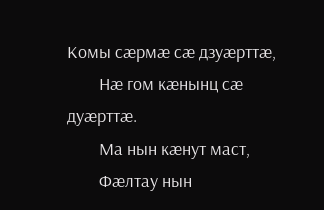Комы сæрмæ сæ дзуæрттæ,
        Нæ гом кæнынц сæ дуæрттæ.
        Ма нын кæнут маст,
        Фæлтау нын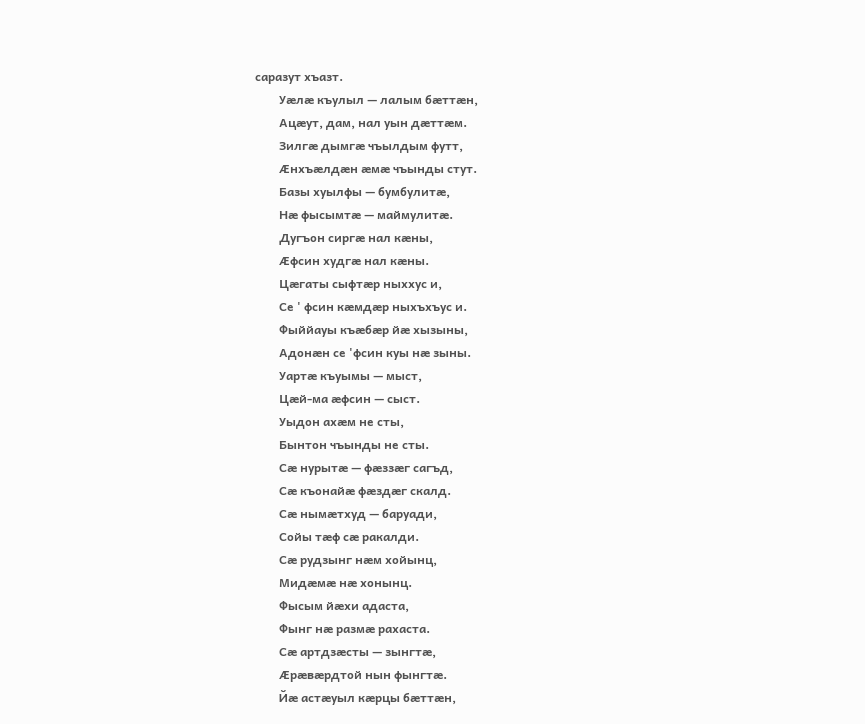саразут хъазт.
        Уæлæ къулыл — лалым бæттæн,
        Ацæут, дам, нал уын дæттæм.
        Зилгæ дымгæ чъылдым футт,
        Æнхъæлдæн æмæ чъынды стут.
        Базы хуылфы — бумбулитæ,
        Нæ фысымтæ — маймулитæ.
        Дугъон сиргæ нал кæны,
        Æфсин худгæ нал кæны.
        Цæгаты сыфтæр ныххус и,
        Се ' фсин кæмдæр ныхъхъус и.
        Фыййауы къæбæр йæ хызыны,
        Адонæн се 'фсин куы нæ зыны.
        Уартæ къуымы — мыст,
        Цæй-ма æфсин — сыст.
        Уыдон ахæм не сты,
        Бынтон чъынды не сты.
        Сæ нурытæ — фæззæг сагъд,
        Сæ къонайæ фæздæг скалд.
        Сæ нымæтхуд — баруади,
        Сойы тæф сæ ракалди.
        Сæ рудзынг нæм хойынц,
        Мидæмæ нæ хонынц.
        Фысым йæхи адаста,
        Фынг нæ размæ рахаста.
        Сæ артдзæсты — зынгтæ,
        Æрæвæрдтой нын фынгтæ.
        Йæ астæуыл кæрцы бæттæн,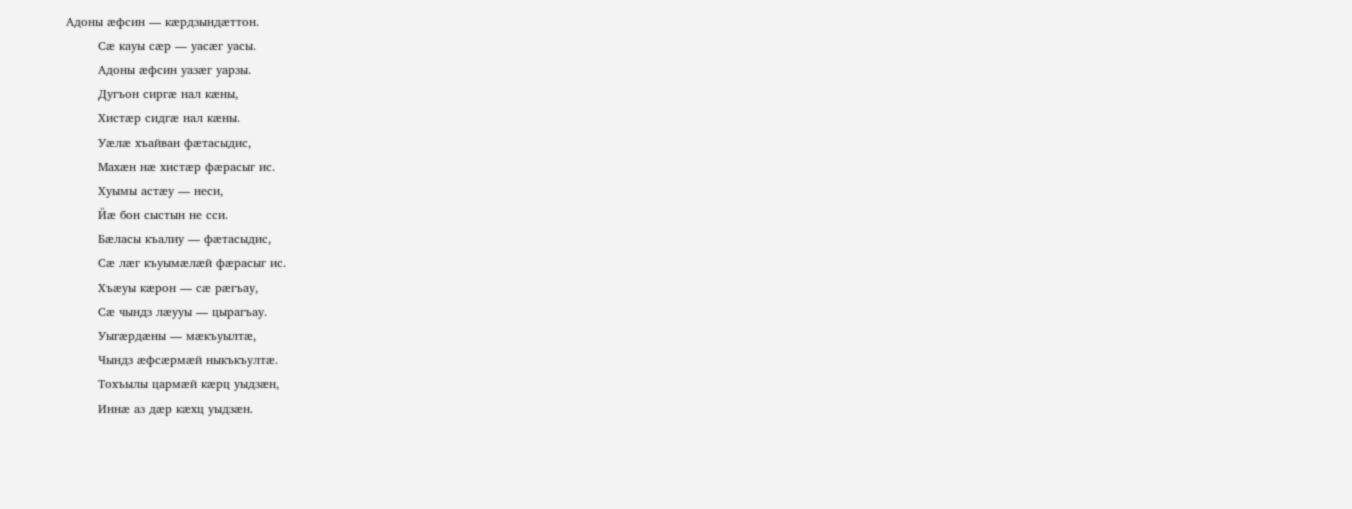Адоны æфсин — кæрдзындæттон.
        Сæ кауы сæр — уасæг уасы.
        Адоны æфсин уазæг уарзы.
        Дугъон сиргæ нал кæны,
        Хистæр сидгæ нал кæны.
        Уæлæ хъайван фæтасыдис,
        Махæн нæ хистæр фæрасыг ис.
        Хуымы астæу — неси,
        Йæ бон сыстын не сси.
        Бæласы къалиу — фæтасыдис,
        Сæ лæг къуымæлæй фæрасыг ис.
        Хъæуы кæрон — сæ рæгъау,
        Сæ чындз лæууы — цырагъау.
        Уыгæрдæны — мæкъуылтæ,
        Чындз æфсæрмæй ныкъкъултæ.
        Тохъылы цармæй кæрц уыдзæн,
        Иннæ аз дæр кæхц уыдзæн.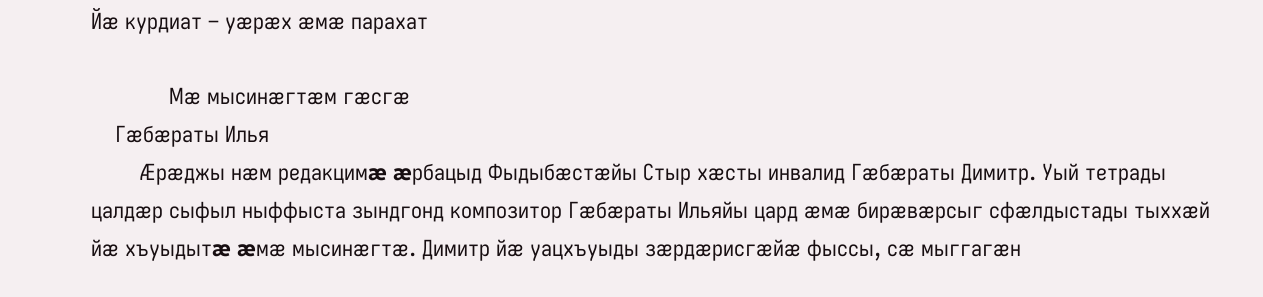Йæ курдиат – уæрæх æмæ парахат

             Мæ мысинæгтæм гæсгæ
    Гæбæраты Илья
        Æрæджы нæм редакцимæ æрбацыд Фыдыбæстæйы Стыр хæсты инвалид Гæбæраты Димитр. Уый тетрады цалдæр сыфыл ныффыста зындгонд композитор Гæбæраты Ильяйы цард æмæ бирæвæрсыг сфæлдыстады тыххæй йæ хъуыдытæ æмæ мысинæгтæ. Димитр йæ уацхъуыды зæрдæрисгæйæ фыссы, сæ мыггагæн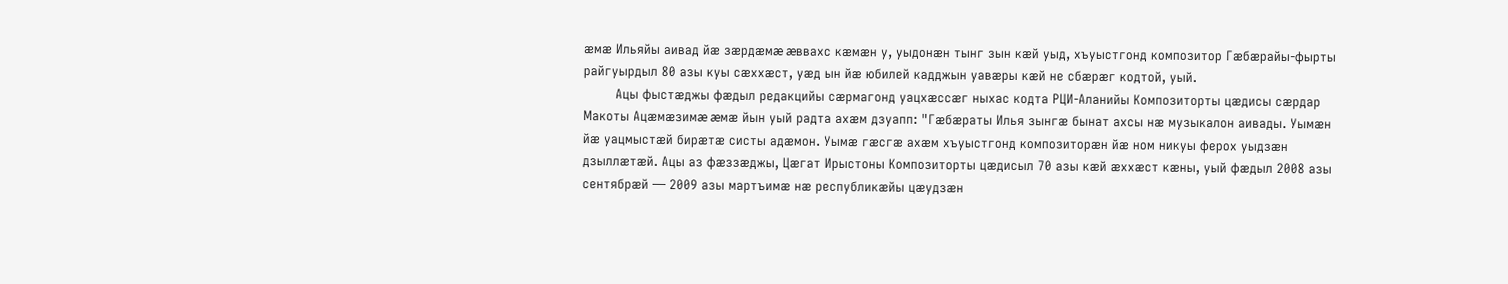æмæ Ильяйы аивад йæ зæрдæмæ æввахс кæмæн у, уыдонæн тынг зын кæй уыд, хъуыстгонд композитор Гæбæрайы-фырты райгуырдыл 80 азы куы сæххæст, уæд ын йæ юбилей кадджын уавæры кæй не сбæрæг кодтой, уый.
        Ацы фыстæджы фæдыл редакцийы сæрмагонд уацхæссæг ныхас кодта РЦИ-Аланийы Композиторты цæдисы сæрдар Макоты Ацæмæзимæ æмæ йын уый радта ахæм дзуапп: "Гæбæраты Илья зынгæ бынат ахсы нæ музыкалон аивады. Уымæн йæ уацмыстæй бирæтæ систы адæмон. Уымæ гæсгæ ахæм хъуыстгонд композиторæн йæ ном никуы ферох уыдзæн дзыллæтæй. Ацы аз фæззæджы, Цæгат Ирыстоны Композиторты цæдисыл 70 азы кæй æххæст кæны, уый фæдыл 2008 азы сентябрæй — 2009 азы мартъимæ нæ республикæйы цæудзæн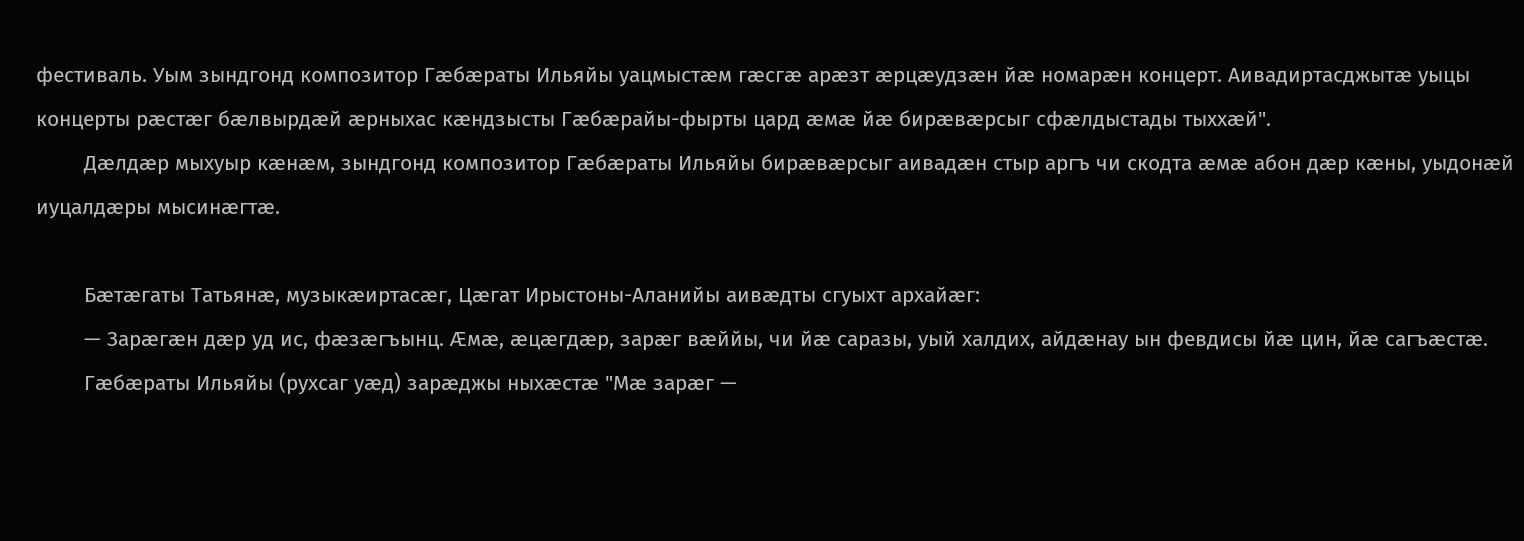фестиваль. Уым зындгонд композитор Гæбæраты Ильяйы уацмыстæм гæсгæ арæзт æрцæудзæн йæ номарæн концерт. Аивадиртасджытæ уыцы концерты рæстæг бæлвырдæй æрныхас кæндзысты Гæбæрайы-фырты цард æмæ йæ бирæвæрсыг сфæлдыстады тыххæй".
        Дæлдæр мыхуыр кæнæм, зындгонд композитор Гæбæраты Ильяйы бирæвæрсыг аивадæн стыр аргъ чи скодта æмæ абон дæр кæны, уыдонæй иуцалдæры мысинæгтæ.

        Бæтæгаты Татьянæ, музыкæиртасæг, Цæгат Ирыстоны-Аланийы аивæдты сгуыхт архайæг:
        — Зарæгæн дæр уд ис, фæзæгъынц. Æмæ, æцæгдæр, зарæг вæййы, чи йæ саразы, уый халдих, айдæнау ын февдисы йæ цин, йæ сагъæстæ.
        Гæбæраты Ильяйы (рухсаг уæд) зарæджы ныхæстæ "Мæ зарæг —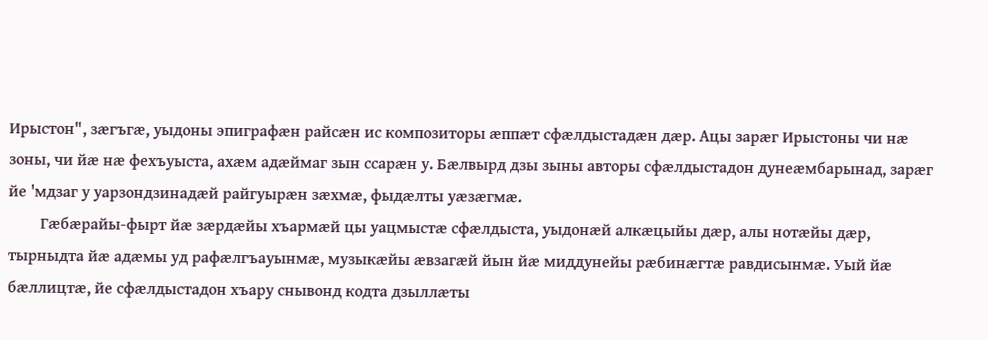Ирыстон", зæгъгæ, уыдоны эпиграфæн райсæн ис композиторы æппæт сфæлдыстадæн дæр. Ацы зарæг Ирыстоны чи нæ зоны, чи йæ нæ фехъуыста, ахæм адæймаг зын ссарæн у. Бæлвырд дзы зыны авторы сфæлдыстадон дунеæмбарынад, зарæг йе 'мдзаг у уарзондзинадæй райгуырæн зæхмæ, фыдæлты уæзæгмæ.
        Гæбæрайы-фырт йæ зæрдæйы хъармæй цы уацмыстæ сфæлдыста, уыдонæй алкæцыйы дæр, алы нотæйы дæр, тырныдта йæ адæмы уд рафæлгъауынмæ, музыкæйы æвзагæй йын йæ миддунейы рæбинæгтæ равдисынмæ. Уый йæ бæллицтæ, йе сфæлдыстадон хъару снывонд кодта дзыллæты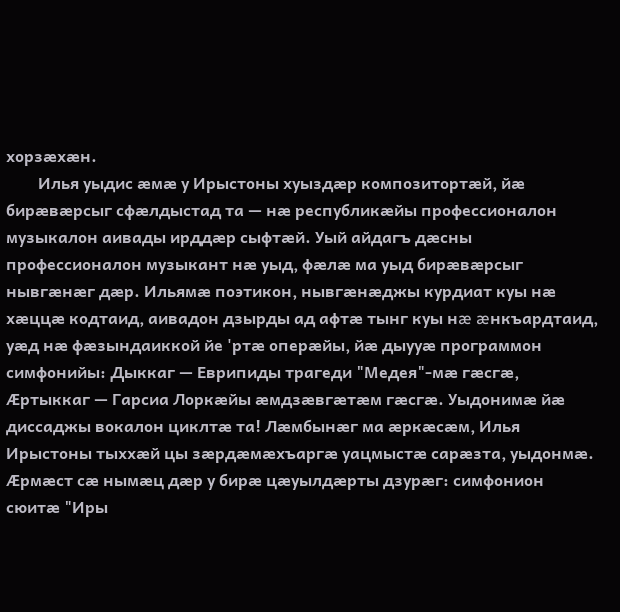хорзæхæн.
        Илья уыдис æмæ у Ирыстоны хуыздæр композитортæй, йæ бирæвæрсыг сфæлдыстад та — нæ республикæйы профессионалон музыкалон аивады ирддæр сыфтæй. Уый айдагъ дæсны профессионалон музыкант нæ уыд, фæлæ ма уыд бирæвæрсыг нывгæнæг дæр. Ильямæ поэтикон, нывгæнæджы курдиат куы нæ хæццæ кодтаид, аивадон дзырды ад афтæ тынг куы нæ æнкъардтаид, уæд нæ фæзындаиккой йе 'ртæ оперæйы, йæ дыууæ программон симфонийы: Дыккаг — Еврипиды трагеди "Медея"-мæ гæсгæ, Æртыккаг — Гарсиа Лоркæйы æмдзæвгæтæм гæсгæ. Уыдонимæ йæ диссаджы вокалон циклтæ та! Лæмбынæг ма æркæсæм, Илья Ирыстоны тыххæй цы зæрдæмæхъаргæ уацмыстæ сарæзта, уыдонмæ. Æрмæст сæ нымæц дæр у бирæ цæуылдæрты дзурæг: симфонион сюитæ "Иры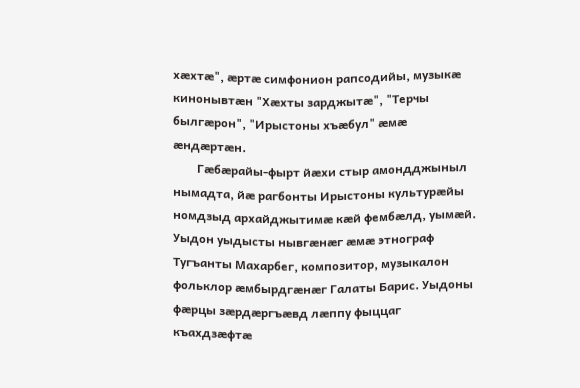хæхтæ", æртæ симфонион рапсодийы, музыкæ кинонывтæн "Хæхты зарджытæ", "Терчы былгæрон", "Ирыстоны хъæбул" æмæ æндæртæн.
        Гæбæрайы-фырт йæхи стыр амондджыныл нымадта, йæ рагбонты Ирыстоны культурæйы номдзыд архайджытимæ кæй фембæлд, уымæй. Уыдон уыдысты нывгæнæг æмæ этнограф Тугъанты Махарбег, композитор, музыкалон фольклор æмбырдгæнæг Галаты Барис. Уыдоны фæрцы зæрдæргъæвд лæппу фыццаг къахдзæфтæ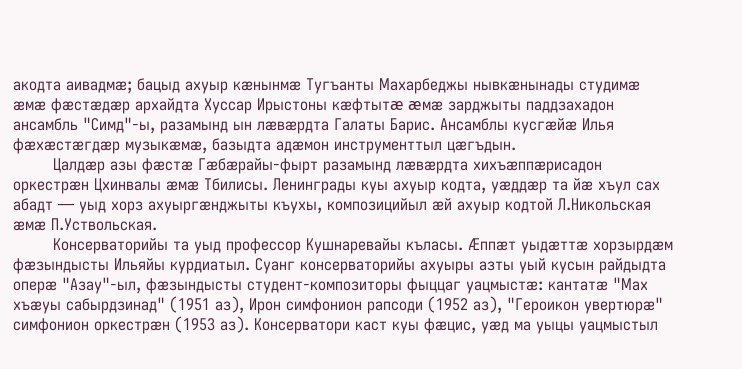акодта аивадмæ; бацыд ахуыр кæнынмæ Тугъанты Махарбеджы нывкæнынады студимæ æмæ фæстæдæр архайдта Хуссар Ирыстоны кæфтытæ æмæ зарджыты паддзахадон ансамбль "Симд"-ы, разамынд ын лæвæрдта Галаты Барис. Ансамблы кусгæйæ Илья фæхæстæгдæр музыкæмæ, базыдта адæмон инструменттыл цæгъдын.
        Цалдæр азы фæстæ Гæбæрайы-фырт разамынд лæвæрдта хихъæппæрисадон оркестрæн Цхинвалы æмæ Тбилисы. Ленинграды куы ахуыр кодта, уæддæр та йæ хъул сах абадт — уыд хорз ахуыргæнджыты къухы, композицийыл æй ахуыр кодтой Л.Никольская æмæ П.Уствольская.
        Консерваторийы та уыд профессор Кушнаревайы къласы. Æппæт уыдæттæ хорзырдæм фæзындысты Ильяйы курдиатыл. Суанг консерваторийы ахуыры азты уый кусын райдыдта оперæ "Азау"-ыл, фæзындысты студент-композиторы фыццаг уацмыстæ: кантатæ "Мах хъæуы сабырдзинад" (1951 аз), Ирон симфонион рапсоди (1952 аз), "Героикон увертюрæ" симфонион оркестрæн (1953 аз). Консерватори каст куы фæцис, уæд ма уыцы уацмыстыл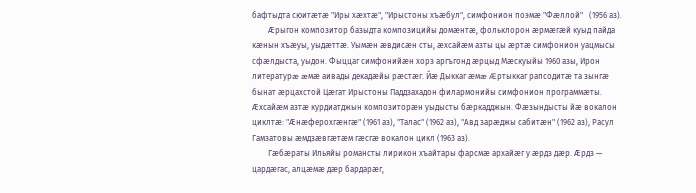бафтыдта сюитæтæ "Иры хæхтæ", "Ирыстоны хъæбул", симфонион поэмæ "Фæллой"   (1956 аз).
        Æрыгон композитор базыдта композицийы домæнтæ, фольклорон æрмæгæй куыд пайда кæнын хъæуы, уыдæттæ. Уымæн æвдисæн сты, æхсайæм азты цы æртæ симфонион уацмысы сфæлдыста, уыдон. Фыццаг симфонийæн хорз аргъгонд æрцыд Мæскуыйы 1960 азы, Ирон литературæ æмæ аивады декадæйы рæстæг. Йæ Дыккаг æмæ Æртыккаг рапсодитæ та зынгæ бынат æрцахстой Цæгат Ирыстоны Паддзахадон филармонийы симфонион программæты. Æхсайæм азтæ курдиатджын композиторæн уыдысты бæркадджын. Фæзындысты йæ вокалон циклтæ: "Æнæферохгæнгæ" (1961 аз), "Талас" (1962 аз), "Авд зарæджы сабитæн" (1962 аз), Расул Гамзатовы æмдзæвгæтæм гæсгæ вокалон цикл (1963 аз).
        Гæбæраты Ильяйы романсты лирикон хъайтары фарсмæ архайæг у æрдз дæр. Æрдз — цардæгас, алцæмæ дæр бардарæг,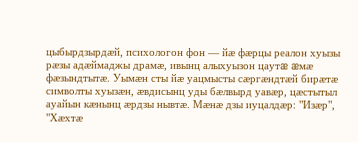цыбырдзырдæй, психологон фон — йæ фæрцы реалон хуызы рæзы адæймаджы драмæ, ивынц алыхуызон цаутæ æмæ фæзындтытæ. Уымæн сты йæ уацмысты сæргæндтæй бирæтæ символты хуызæн, æвдисынц уды бæлвырд уавæр, цæстытыл ауайын кæнынц æрдзы нывтæ. Мæнæ дзы иуцалдæр: "Изæр", "Хæхтæ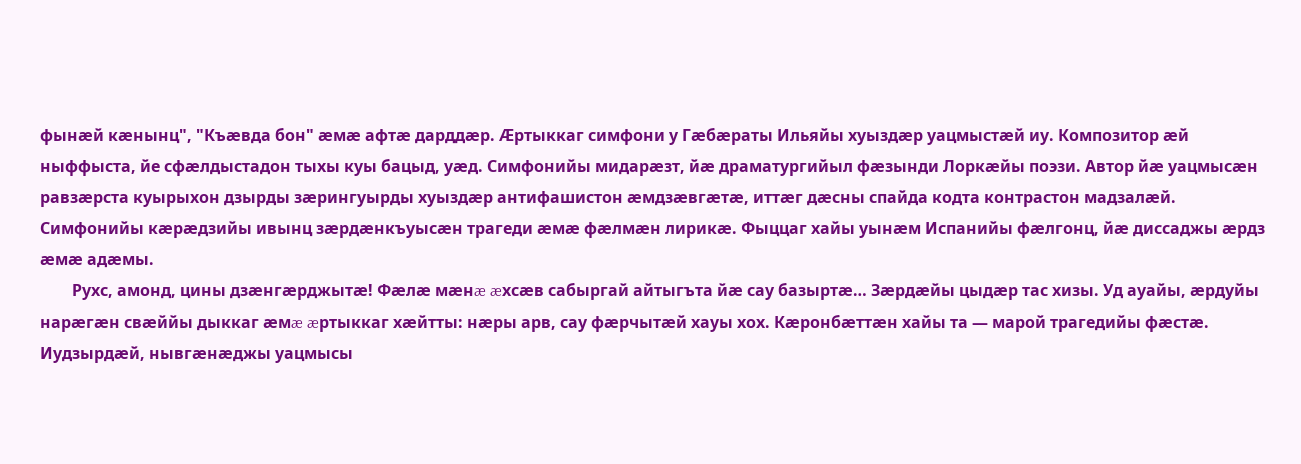фынæй кæнынц", "Къæвда бон" æмæ афтæ дарддæр. Æртыккаг симфони у Гæбæраты Ильяйы хуыздæр уацмыстæй иу. Композитор æй ныффыста, йе сфæлдыстадон тыхы куы бацыд, уæд. Симфонийы мидарæзт, йæ драматургийыл фæзынди Лоркæйы поэзи. Автор йæ уацмысæн равзæрста куырыхон дзырды зæрингуырды хуыздæр антифашистон æмдзæвгæтæ, иттæг дæсны спайда кодта контрастон мадзалæй. Симфонийы кæрæдзийы ивынц зæрдæнкъуысæн трагеди æмæ фæлмæн лирикæ. Фыццаг хайы уынæм Испанийы фæлгонц, йæ диссаджы æрдз æмæ адæмы.
        Рухс, амонд, цины дзæнгæрджытæ! Фæлæ мæнæ æхсæв сабыргай айтыгъта йæ сау базыртæ… Зæрдæйы цыдæр тас хизы. Уд ауайы, æрдуйы нарæгæн свæййы дыккаг æмæ æртыккаг хæйтты: нæры арв, сау фæрчытæй хауы хох. Кæронбæттæн хайы та — марой трагедийы фæстæ. Иудзырдæй, нывгæнæджы уацмысы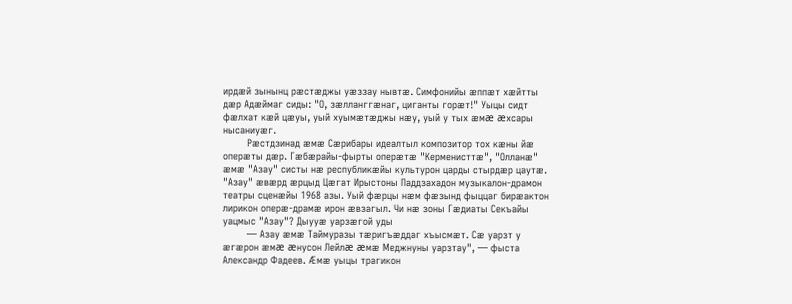ирдæй зынынц рæстæджы уæззау нывтæ. Симфонийы æппæт хæйтты дæр Адæймаг сиды: "О, зæлланггæнаг, циганты горæт!" Уыцы сидт фæлхат кæй цæуы, уый хуымæтæджы нæу, уый у тых æмæ æхсары нысаниуæг.
        Рæстдзинад æмæ Сæрибары идеалтыл композитор тох кæны йæ оперæты дæр. Гæбæрайы-фырты оперæтæ "Керменисттæ", "Олланæ" æмæ "Азау" систы нæ республикæйы культурон царды стырдæр цаутæ. "Азау" æвæрд æрцыд Цæгат Ирыстоны Паддзахадон музыкалон-драмон театры сценæйы 1968 азы. Уый фæрцы нæм фæзынд фыццаг бирæактон лирикон оперæ-драмæ ирон æвзагыл. Чи нæ зоны Гæдиаты Секъайы уацмыс "Азау"? Дыууæ уарзæгой уды
        — Азау æмæ Таймуразы тæригъæддаг хъысмæт. Сæ уарзт у æгæрон æмæ æнусон Лейлæ æмæ Меджнуны уарзтау", — фыста Александр Фадеев. Æмæ уыцы трагикон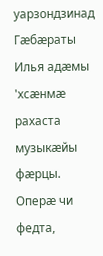уарзондзинад Гæбæраты Илья адæмы 'хсæнмæ рахаста музыкæйы фæрцы. Оперæ чи федта,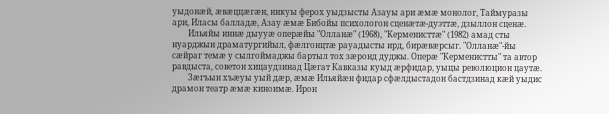уыдонæй, æвæццæгæн, никуы ферох уыдзысты Азауы ари æмæ монолог, Таймуразы ари, Иласы балладæ, Азау æмæ Бибойы психологон сценæтæ-дуэттæ, дзыллон сценæ.
        Ильяйы иннæ дыууæ оперæйы "Олланæ" (1968), "Керменисттæ" (1982) амад сты нуарджын драматургийыл, фæлгонцтæ рауадысты ирд, бирæвæрсыг. "Олланæ"-йы сæйраг темæ у сылгоймаджы бартыл тох зæронд дуджы. Оперæ "Керменистты" та автор равдыста, советон хицаудзинад Цæгат Кавказы куыд æрфидар, уыцы революцион цаутæ.
        Зæгъын хъæуы уый дæр, æмæ Ильяйæн фидар сфæлдыстадон бастдзинад кæй уыдис драмон театр æмæ киноимæ. Ирон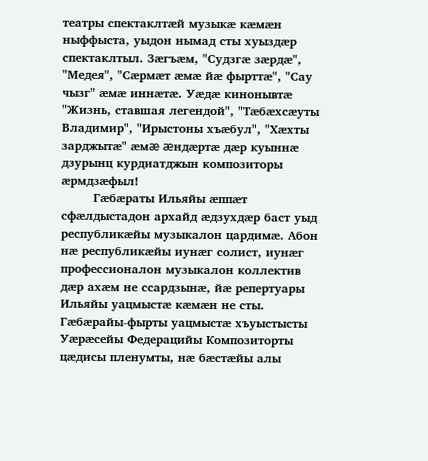театры спектаклтæй музыкæ кæмæн ныффыста, уыдон нымад сты хуыздæр спектаклтыл. Зæгъæм, "Судзгæ зæрдæ", "Медея", "Сæрмæт æмæ йæ фырттæ", "Сау чызг" æмæ иннæтæ. Уæдæ кинонывтæ "Жизнь, ставшая легендой", "Тæбæхсæуты Владимир", "Ирыстоны хъæбул", "Хæхты зарджытæ" æмæ æндæртæ дæр куыннæ дзурынц курдиатджын композиторы æрмдзæфыл!
        Гæбæраты Ильяйы æппæт сфæлдыстадон архайд æдзухдæр баст уыд республикæйы музыкалон цардимæ. Абон нæ республикæйы иунæг солист, иунæг профессионалон музыкалон коллектив дæр ахæм не ссардзынæ, йæ репертуары Ильяйы уацмыстæ кæмæн не сты. Гæбæрайы-фырты уацмыстæ хъуыстысты Уæрæсейы Федерацийы Композиторты цæдисы пленумты, нæ бæстæйы алы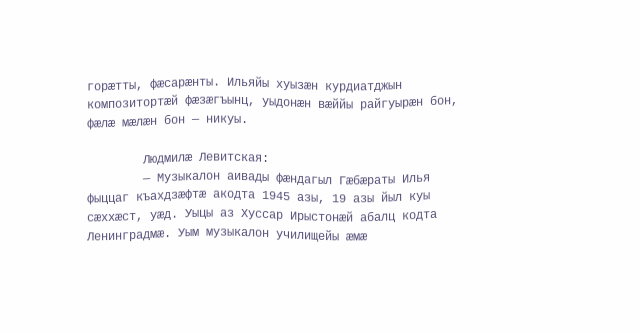горæтты, фæсарæнты. Ильяйы хуызæн курдиатджын композитортæй фæзæгъынц, уыдонæн вæййы райгуырæн бон, фæлæ мæлæн бон — никуы.

        Людмилæ Левитская:
        — Музыкалон аивады фæндагыл Гæбæраты Илья фыццаг къахдзæфтæ акодта 1945 азы, 19 азы йыл куы сæххæст, уæд. Уыцы аз Хуссар Ирыстонæй абалц кодта Ленинградмæ. Уым музыкалон училищейы æмæ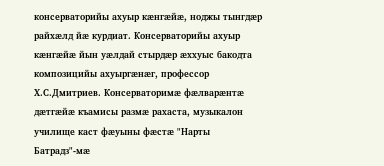консерваторийы ахуыр кæнгæйæ, ноджы тынгдæр райхæлд йæ курдиат. Консерваторийы ахуыр кæнгæйæ йын уæлдай стырдæр æххуыс бакодта композицийы ахуыргæнæг, профессор Х.С.Дмитриев. Консерваторимæ фæлварæнтæ дæтгæйæ къамисы размæ рахаста, музыкалон училище каст фæуыны фæстæ "Нарты Батрадз"-мæ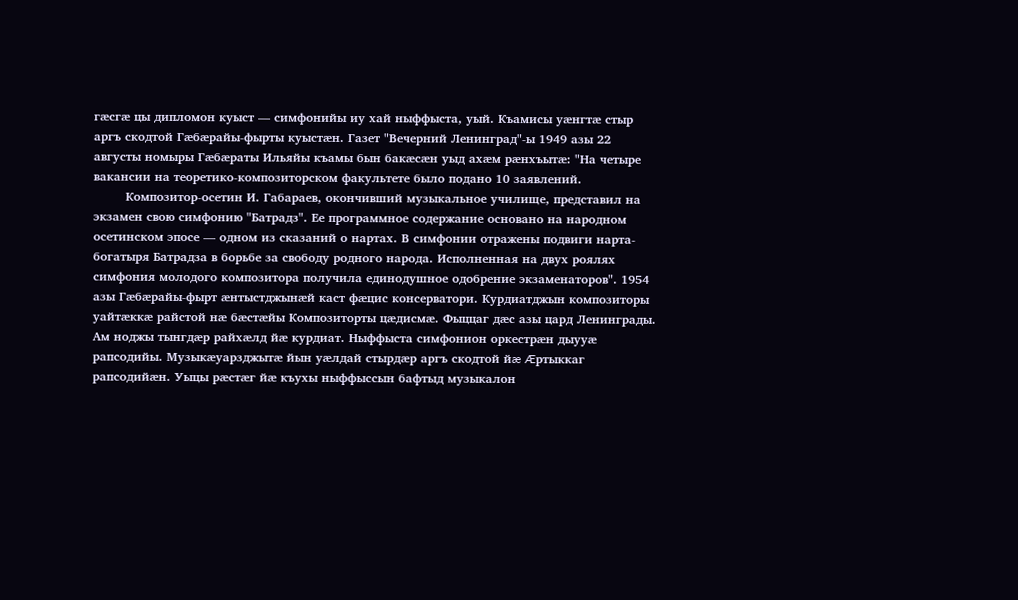гæсгæ цы дипломон куыст — симфонийы иу хай ныффыста, уый. Къамисы уæнгтæ стыр аргъ скодтой Гæбæрайы-фырты куыстæн. Газет "Вечерний Ленинград"-ы 1949 азы 22 августы номыры Гæбæраты Ильяйы къамы бын бакæсæн уыд ахæм рæнхъытæ: "На четыре вакансии на теоретико-композиторском факультете было подано 10 заявлений.
        Композитор-осетин И. Габараев, окончивший музыкальное училище, представил на экзамен свою симфонию "Батрадз". Ее программное содержание основано на народном осетинском эпосе — одном из сказаний о нартах. В симфонии отражены подвиги нарта-богатыря Батрадза в борьбе за свободу родного народа. Исполненная на двух роялях симфония молодого композитора получила единодушное одобрение экзаменаторов". 1954 азы Гæбæрайы-фырт æнтыстджынæй каст фæцис консерватори. Курдиатджын композиторы уайтæккæ райстой нæ бæстæйы Композиторты цæдисмæ. Фыццаг дæс азы цард Ленинграды. Ам ноджы тынгдæр райхæлд йæ курдиат. Ныффыста симфонион оркестрæн дыууæ рапсодийы. Музыкæуарзджытæ йын уæлдай стырдæр аргъ скодтой йæ Æртыккаг рапсодийæн. Уыцы рæстæг йæ къухы ныффыссын бафтыд музыкалон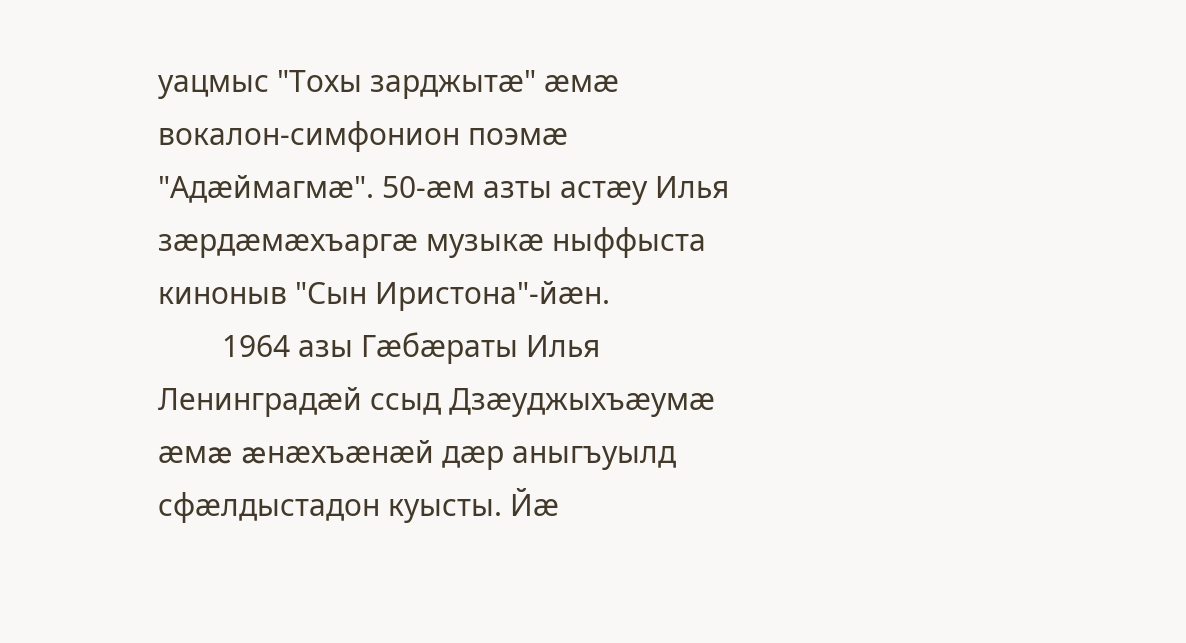уацмыс "Тохы зарджытæ" æмæ вокалон-симфонион поэмæ "Адæймагмæ". 50-æм азты астæу Илья зæрдæмæхъаргæ музыкæ ныффыста киноныв "Сын Иристона"-йæн.
        1964 азы Гæбæраты Илья Ленинградæй ссыд Дзæуджыхъæумæ æмæ æнæхъæнæй дæр аныгъуылд сфæлдыстадон куысты. Йæ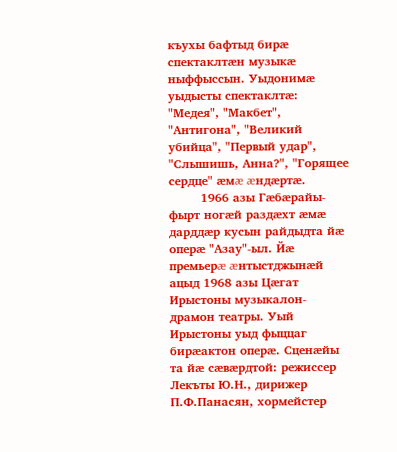къухы бафтыд бирæ спектаклтæн музыкæ ныффыссын. Уыдонимæ уыдысты спектаклтæ: "Медея", "Макбет", "Антигона", "Великий убийца", "Первый удар", "Слышишь, Анна?", "Горящее сердце" æмæ æндæртæ.
        1966 азы Гæбæрайы-фырт ногæй раздæхт æмæ дарддæр кусын райдыдта йæ оперæ "Азау"-ыл. Йæ премьерæ æнтыстджынæй ацыд 1968 азы Цæгат Ирыстоны музыкалон-драмон театры. Уый Ирыстоны уыд фыццаг бирæактон оперæ. Сценæйы та йæ сæвæрдтой: режиссер Лекъты Ю.Н., дирижер П.Ф.Панасян, хормейстер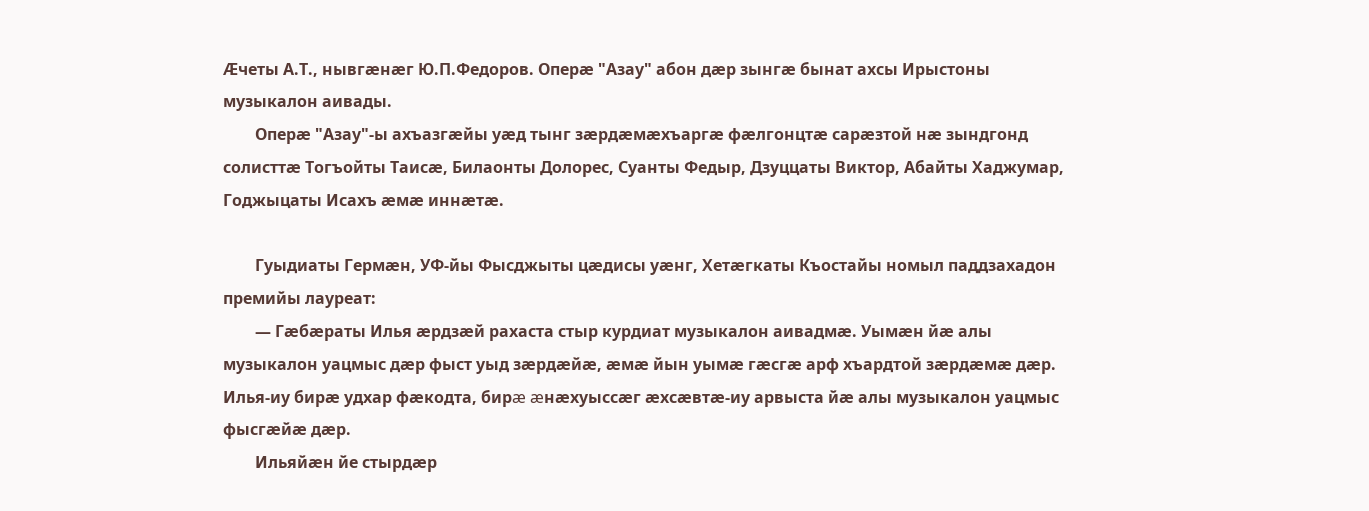Æчеты А.Т., нывгæнæг Ю.П.Федоров. Оперæ "Азау" абон дæр зынгæ бынат ахсы Ирыстоны музыкалон аивады.
        Оперæ "Азау"-ы ахъазгæйы уæд тынг зæрдæмæхъаргæ фæлгонцтæ сарæзтой нæ зындгонд солисттæ Тогъойты Таисæ, Билаонты Долорес, Суанты Федыр, Дзуццаты Виктор, Абайты Хаджумар, Годжыцаты Исахъ æмæ иннæтæ.

        Гуыдиаты Гермæн, УФ-йы Фысджыты цæдисы уæнг, Хетæгкаты Къостайы номыл паддзахадон премийы лауреат:
        — Гæбæраты Илья æрдзæй рахаста стыр курдиат музыкалон аивадмæ. Уымæн йæ алы музыкалон уацмыс дæр фыст уыд зæрдæйæ, æмæ йын уымæ гæсгæ арф хъардтой зæрдæмæ дæр. Илья-иу бирæ удхар фæкодта, бирæ æнæхуыссæг æхсæвтæ-иу арвыста йæ алы музыкалон уацмыс фысгæйæ дæр.
        Ильяйæн йе стырдæр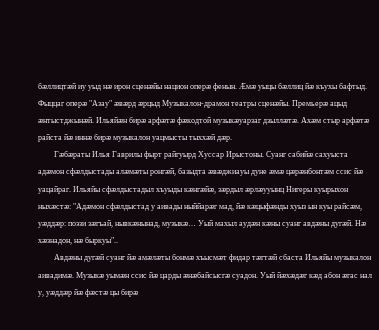бæллицтæй иу уыд нæ ирон сценæйы национ оперæ фенын. Æмæ уыцы бæллиц йæ къухы бафтыд. Фыццаг оперæ "Азау" æвæрд æрцыд Музыкалон-драмон театры сценæйы. Премьерæ ацыд æнтыстджынæй. Ильяйæн бирæ арфæтæ фæкодтой музыкæуарзаг дзыллæтæ. Ахæм стыр арфæтæ райста йæ иннæ бирæ музыкалон уацмысты тыххæй дæр.
        Гæбæраты Илья Гаврилы фырт райгуырд Хуссар Ирыстоны. Суанг сабийæ сахуыста адæмон сфæлдыстады алæмæты ронгæй, базыдта æвæджиауы дуне æмæ цæрæнбонтæм ссис йæ уацайраг. Ильяйы сфæлдыстадыл хъуыды кæнгæйæ, зæрдыл æрлæууынц Нигеры куырыхон ныхæстæ: "Адæмон сфæлдыстад у аивады ныййарæг мад, йæ кæцыфæнды хуыз ын куы райсæм, уæддæр: поэзи зæгъай, нывкæнынад, музыкæ… Уый махыл аудæн кæны суанг авдæны дугæй. Нæ хæзнадон, нæ быркуы"..
        Авдæны дугæй суанг йæ амæлæты бонмæ хъысмæт фидар тæгтæй сбаста Ильяйы музыкалон аивадимæ. Музыкæ уымæн ссис йæ царды æнæбайсысгæ суадон. Уый йæхæдæг кæд абон æгас нал у, уæддæр йæ фæстæ цы бирæ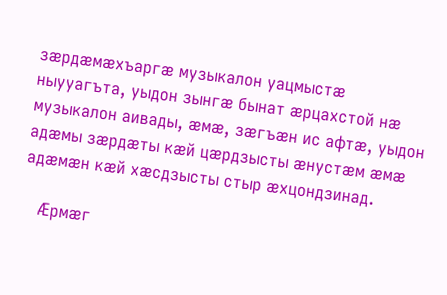зæрдæмæхъаргæ музыкалон уацмыстæ ныууагъта, уыдон зынгæ бынат æрцахстой нæ музыкалон аивады, æмæ, зæгъæн ис афтæ, уыдон адæмы зæрдæты кæй цæрдзысты æнустæм æмæ адæмæн кæй хæсдзысты стыр æхцондзинад.

    Æрмæг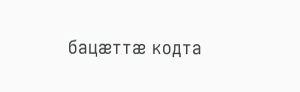бацæттæ кодта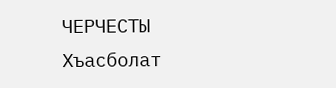ЧЕРЧЕСТЫ Хъасболат